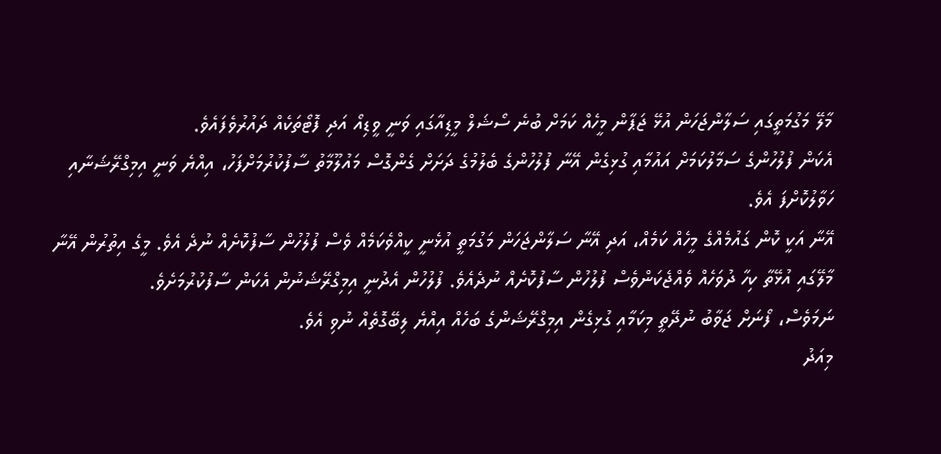މާލޭ މަގުމަތީގައި ސަލާންޖަހަން އުޅޭ ޖަޕާން މީހެއް ކަމަށް ބުނެ ސޯޝަލް މީޑިއާގައި ވަނީ ވީޑިއޯ އަދި ފޮޓޯތަކެއް ދައުރުވެފައެވެ.
އެކަން ފުލުހުންގެ ސަމާލުކަމަށް އައުމާއި ގުޅިގެން އޭނާ ފުލުހުންގެ ބެލުމުގެ ދަށަށް ގެންގޮސް މައުލޫމާތު ސާފުކުރުމަށްފަހު، އިއްޔެ ވަނީ އިމިގްރޭޝަނާއި ހަވާލުކޮށްފަ އެވެ.
އޭނާ އަކީ ކޮން ގައުމެއްގެ މީހެއް ކަމެއް، އަދި އޭނާ ސަލާންޖަހަން މަގުމަތީ އުޅެނީ ކީއްވެކަމެއް ވެސް ފުލުހުން ސާފުކޮށެއް ނުދެ އެވެ. މީގެ އިތުރުން އޭނާ މާލޭގައި އުޅޭތާ ކިހާ ދުވަހެއް ވެއްޖެކަންވެސް ފުލުހުން ސާފުކޮށެއް ނުދެއެވެ. ފުލުހުން އެދުނީ އިމިގްރޭޝަނުން އެކަން ސާފުކުރުމަށެވެ.
ނަމަވެސް، ފޯނަށް ޖަވާބު ނުދޭތީ މިކަމާއި ގުޅިގެން އިމިގްރޭޝަންގެ ބަހެއް އިއްޔެ ލިބޭގޮތެއް ނުވި އެވެ.
މިއަދު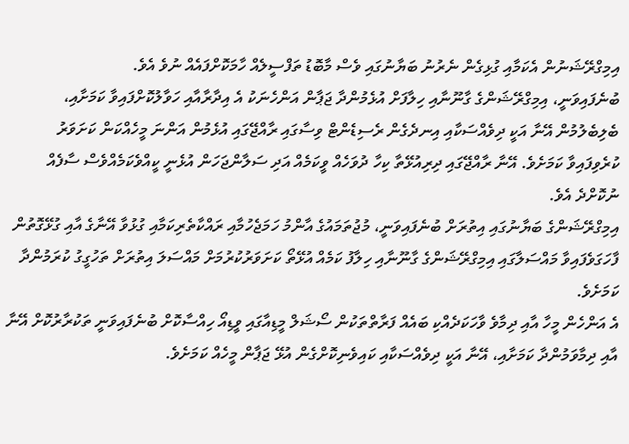އިމިގްރޭޝަނުން އެކަމާއި ގުޅިގެން ނެރުނު ބަޔާނުގައި ވެސް މާބޮޑު ތަފްސީލެއް ހާމަކޮށްފައެއް ނުވެ އެވެ.
ބުނެފައިވަނީ، އިމިގްރޭޝަންގެ ގާނޫނާއި ހިލާފަށް އުޅެމުންދާ ޖަޕާން އަންހެނަކު އެ އިދާރާއާއި ހަވާލުކޮށްފައިވާ ކަމަށާއި، ބެލިބެލުމުން އޭނާ އަކީ ދިވެއްސަކާއި އިނދެގެން ރެސިޑެންޓް ވިސާގައި ރާއްޖޭގައި އުޅެމުން އަންނަ މީހެއްކަން ކަށަވަރު ކުރެވިފައިވާ ކަމަށެވެ. އޭނާ ރާއްޖޭގައި ދިރިއުޅޭތާ ކިހާ ދުވަހެއް ވީކަމެއް އަދި ސަލާންޖަހަން އުޅެނީ ކީއްވެކަމެއްވެސް ސާފެއް ނުކޮށްދެ އެވެ.
އިމިގްރޭޝަންގެ ބަޔާނުގައި އިތުރަށް ބުނެފައިވަނީ، މުޖުތަމައުގެ އާންމު ހަމަޖެހުމާއި ރައްކާތެރިކަމާއި ގުޅުވާ އޭނާގެ އާއި ގުޅޭގޮތުން ފާހަގަވެފައިވާ މައްސަލާގައި އިމިގްރޭޝަންގެ ގާނޫނާއި ހިލާފު ކަމެއް އުޅޭތޯ ކަށަވަރުކުރުމަށް މައްސަލަ އިތުރަށް ތަހުގީގު ކުރަމުންދާ ކަމަށެވެ.
އެ އަންހެން މީހާ އާއި ދިމާވެ ވާހަކަދެއްކި ބައެއް ފަރާތްތަކުން ސޯޝަލް މީޑިއާގައި ވީޑިއޯ ހިއްސާކޮށް ބުނެފައިވަނީ ތަކުރާރުކޮށް އޭނާ އާއި ދިމާވަމުންދާ ކަމަށާއި، އޭނާ އަކީ ދިވެއްސަކާއި ކައިވެނިކޮށްގެން އުޅޭ ޖަޕާން މީހެއް ކަމަށެވެ.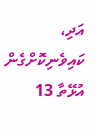އަދި، ކައިވެނިކޮށްގެން އުޅޭތާ 13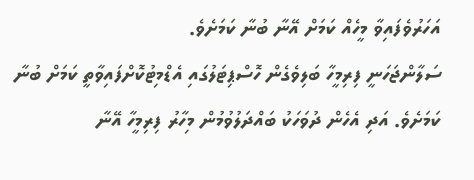އަހަރުވެފައިވާ މީހެއް ކަމަށް އޭނާ ބުނާ ކަމަށެވެ.
ސަލާންޖަހަނީ ފިރިމީހާ ބަލިވެގެން ހޮސްޕިޓަލުގައި އެޑްމިޓުކޮށްފައިވާތީ ކަމަށް ބުނާ ކަމަށެވެ. އަދި އެހެން ދުވަހަކު ބައްދަލުވުމުން މިހާރު ފިރިމީހާ އޭނާ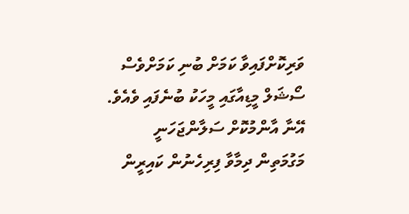ވަރިކޮށްފައިވާ ކަމަށް ބުނި ކަމަށްވެސް ސޯޝަލް މީޑިއާގައި މީހަކު ބުނެފައި ވެއެވެ.
އޭނާ އާންމުކޮށް ސަލާންޖަހަނީ މަގުމަތިން ދިމާވާ ފިރިހެނުން ކައިރީން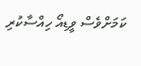ކަމަށްވެސް ވީޑިއޯ ހިއްސާކުރި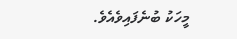މީހަކު ބުނެފައިވެއެވެ.